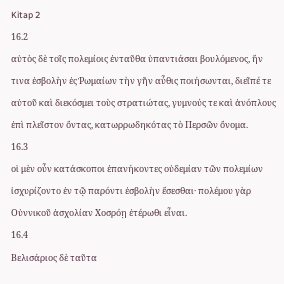Kitap 2
16.2
αὐτὸς δὲ τοῖς πολεμίοις ἐνταῦθα ὑπαντιάσαι βουλόμενος, ἤν τινα ἐσβολὴν ἐς Ῥωμαίων τὴν γῆν αὖθις ποιήσωνται, διεῖπέ τε αὐτοῦ καὶ διεκόσμει τοὺς στρατιώτας, γυμνούς τε καὶ ἀνόπλους ἐπὶ πλεῖστον ὄντας, κατωρρωδηκότας τὸ Περσῶν ὄνομα.
16.3
οἱ μὲν οὖν κατάσκοποι ἐπανήκοντες οὐδεμίαν τῶν πολεμίων ἰσχυρίζοντο ἐν τῷ παρόντι ἐσβολὴν ἔσεσθαι· πολέμου γὰρ Οὐννικοῦ ἀσχολίαν Χοσρόῃ ἑτέρωθι εἶναι.
16.4
Βελισάριος δὲ ταῦτα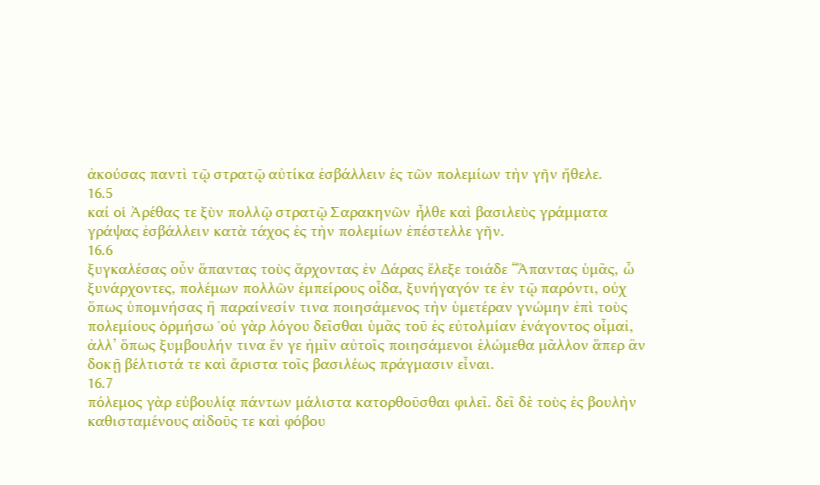ἀκούσας παντὶ τῷ στρατῷ αὐτίκα ἐσβάλλειν ἐς τῶν πολεμίων τὴν γῆν ἤθελε.
16.5
καί οἱ Ἀρέθας τε ξὺν πολλῷ στρατῷ Σαρακηνῶν ἦλθε καὶ βασιλεὺς γράμματα γράψας ἐσβάλλειν κατὰ τάχος ἐς τὴν πολεμίων ἐπέστελλε γῆν.
16.6
ξυγκαλέσας οὖν ἅπαντας τοὺς ἄρχοντας ἐν Δάρας ἔλεξε τοιάδε “Ἅπαντας ὑμᾶς, ὦ ξυνάρχοντες, πολέμων πολλῶν ἐμπείρους οἶδα, ξυνήγαγόν τε ἐν τῷ παρόντι, οὐχ ὅπως ὑπομνήσας ἢ παραίνεσίν τινα ποιησάμενος τὴν ὑμετέραν γνώμην ἐπὶ τοὺς πολεμίους ὁρμήσω ʽοὐ γὰρ λόγου δεῖσθαι ὑμᾶς τοῦ ἐς εὐτολμίαν ἐνάγοντος οἶμαἰ, ἀλλ’ ὅπως ξυμβουλήν τινα ἔν γε ἡμῖν αὐτοῖς ποιησάμενοι ἑλώμεθα μᾶλλον ἅπερ ἂν δοκῇ βέλτιστά τε καὶ ἄριστα τοῖς βασιλέως πράγμασιν εἶναι.
16.7
πόλεμος γὰρ εὐβουλίᾳ πάντων μάλιστα κατορθοῦσθαι φιλεῖ. δεῖ δὲ τοὺς ἐς βουλὴν καθισταμένους αἰδοῦς τε καὶ φόβου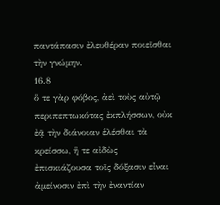παντάπασιν ἐλευθέραν ποιεῖσθαι τὴν γνώμην.
16.8
ὅ τε γὰρ φόβος, ἀεὶ τοὺς αὐτῷ περιπεπτωκότας ἐκπλήσσων, οὐκ ἐᾷ τὴν διάνοιαν ἑλέσθαι τὰ κρείσσω, ἥ τε αἰδὼς ἐπισκιάζουσα τοῖς δόξασιν εἶναι ἀμείνοσιν ἐπὶ τὴν ἐναντίαν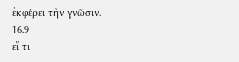ἐκφέρει τὴν γνῶσιν.
16.9
εἴ τι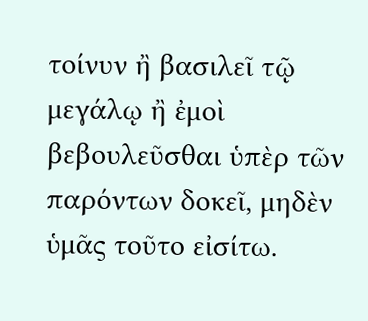τοίνυν ἢ βασιλεῖ τῷ μεγάλῳ ἢ ἐμοὶ βεβουλεῦσθαι ὑπὲρ τῶν παρόντων δοκεῖ, μηδὲν ὑμᾶς τοῦτο εἰσίτω.